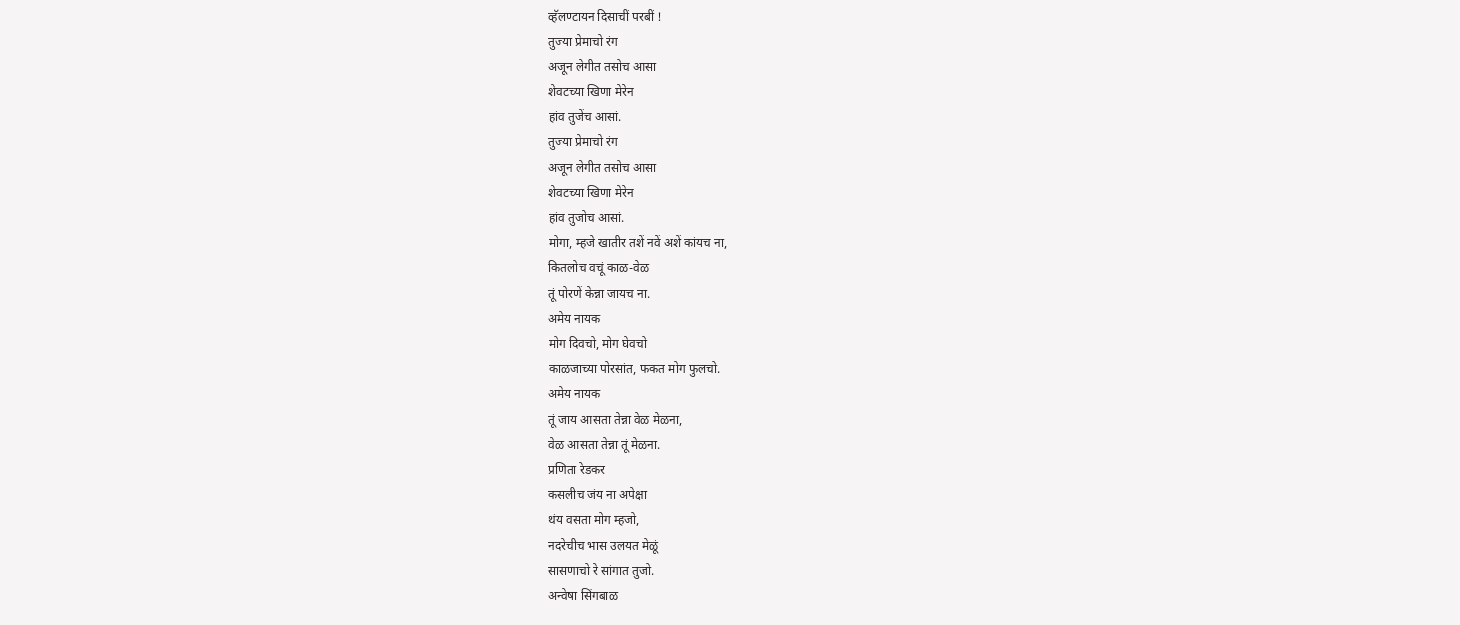व्हॅलण्टायन दिसाचीं परबीं !
तुज्या प्रेमाचो रंग
अजून लेगीत तसोच आसा
शेवटच्या खिणा मेरेन
हांव तुजेंच आसां.
तुज्या प्रेमाचो रंग
अजून लेगीत तसोच आसा
शेवटच्या खिणा मेरेन
हांव तुजोच आसां.
मोगा, म्हजे खातीर तशें नवें अशें कांयच ना,
कितलोच वचूं काळ-वेळ
तूं पोरणें केन्ना जायच ना.
अमेय नायक
मोग दिवचो, मोग घेवचो
काळजाच्या पोरसांत, फकत मोग फुलचो.
अमेय नायक
तूं जाय आसता तेन्ना वेळ मेळना,
वेळ आसता तेन्ना तूं मेळना.
प्रणिता रेडकर
कसलीच जंय ना अपेक्षा
थंय वसता मोग म्हजो,
नदरेचीच भास उलयत मेळूं
सासणाचो रे सांगात तुजो.
अन्वेषा सिंगबाळ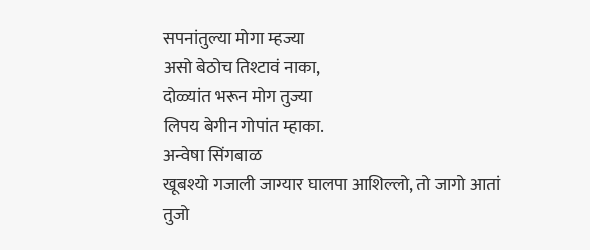सपनांतुल्या मोगा म्हज्या
असो बेठोच तिश्टावं नाका,
दोळ्यांत भरून मोग तुज्या
लिपय बेगीन गोपांत म्हाका.
अन्वेषा सिंगबाळ
खूबश्यो गजाली जाग्यार घालपा आशिल्लो, तो जागो आतां तुजो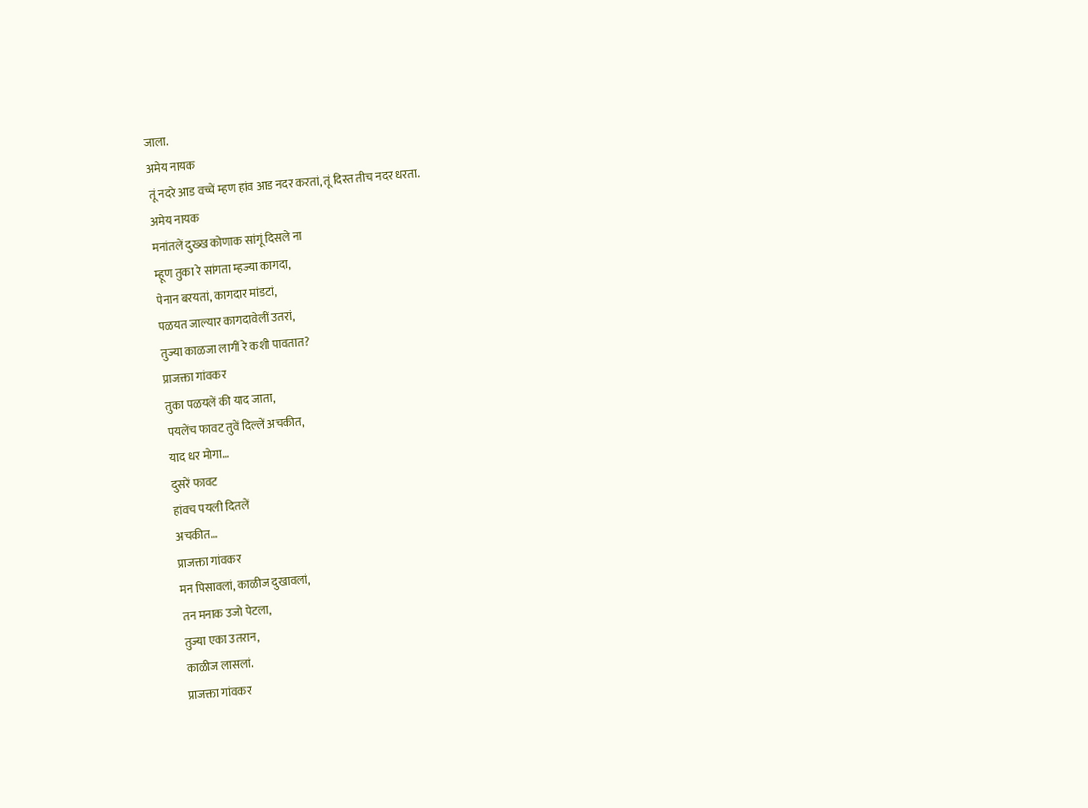जाला.
अमेय नायक
तूं नदरे आड वच्चें म्हण हांव आड नदर करतां, तूं दिस्त तीच नदर धरता.
अमेय नायक
मनांतलें दुख्ख कोणाक सांगूं दिसले ना
म्हूण तुका रे सांगता म्हज्या कागदा,
पेनान बरयतां, कागदार मांडटां,
पळयत जाल्यार कागदावेलीं उतरां,
तुज्या काळजा लागीं रे कशी पावतात?
प्राजक्ता गांवकर
तुका पळयलें की याद जाता,
पयलेंच फावट तुवें दिल्लें अचकीत,
याद धर मोगा…
दुसरें फावट
हांवच पयली दितलें
अचकीत…
प्राजक्ता गांवकर
मन पिसावलां, काळीज दुखावलां,
तन मनाक उजो पेटला,
तुज्या एका उतरान,
काळीज लासलां.
प्राजक्ता गांवकर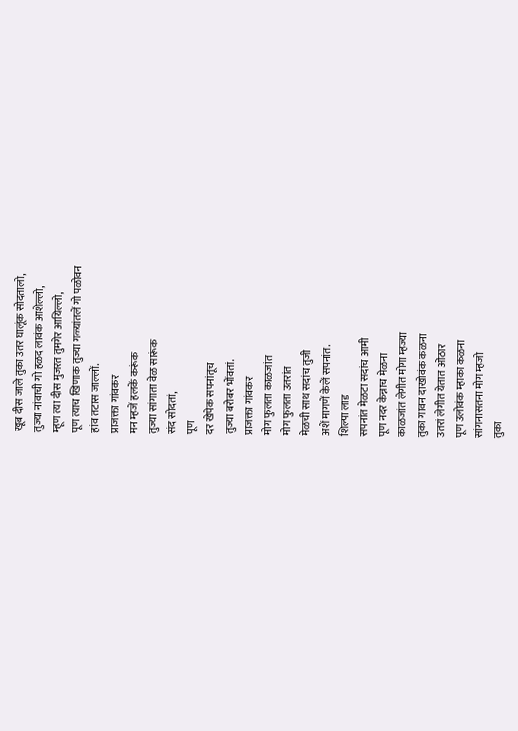खूब दीस जाले तुका उतर घालूंक सोदतालो,
तुज्या नांवाची गो हळद लावंक आशेल्लो,
म्हूण त्या दीस मुजरत तुमगेर आयिल्लो,
पूण त्याच खिणाक तुज्या गळ्यांतलें गो पळोवन
हांव तटास जाल्लों.
प्राजक्ता गांवकर
मन म्हजें हलकें करूंक
तुज्या सांगाता वेळ सारूंक
संद सोदतां,
पूण
दर खेपेक सपनांतूच
तुज्या बरोबर भोंवतां.
प्राजक्ता गांवकर
मोग फुलता काळजांत
मोग फुलता उतरांत
मेळची साथ सदांच तुजी
अशें मागणें केलें सपनांत.
शिल्पा लाड
सपनांत मेळटा सदांच आमी
पूण नदर केन्नाच मेळना
काळजांत लेगीत मोगा म्हज्या
तुका गावन दाखोवंक कळना
उतरां लेगीत येतात ओंठार
पूण उलोवंक म्हाका कळना
सांगनासतना मोग म्हजो
तुका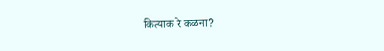कित्याक रे कळना?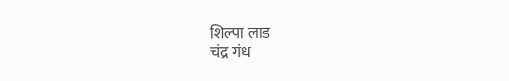शिल्पा लाड
चंद्र गंध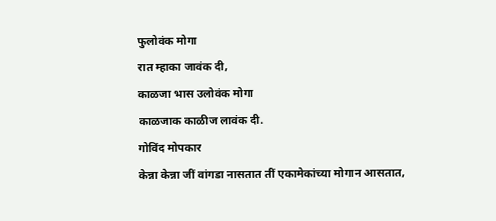फुलोवंक मोगा
रात म्हाका जावंक दी,
काळजा भास उलोवंक मोगा
काळजाक काळीज लावंक दी.
गोविंद मोपकार
केन्ना केन्ना जीं वांगडा नासतात तीं एकामेकांच्या मोगान आसतात,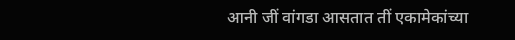आनी जीं वांगडा आसतात तीं एकामेकांच्या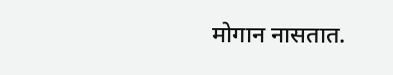मोगान नासतात.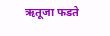ऋतूजा फडते